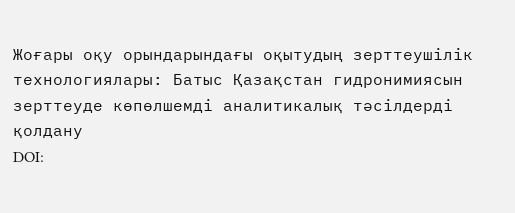Жоғары оқу орындарындағы оқытудың зерттеушілік технологиялары: Батыс Қазақстан гидронимиясын зерттеуде көпөлшемді аналитикалық тәсілдерді қолдану
DOI: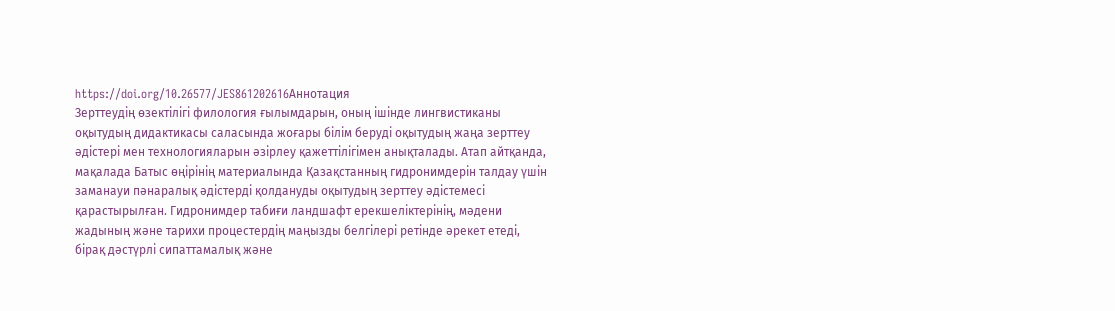https://doi.org/10.26577/JES861202616Аннотация
Зерттеудің өзектілігі филология ғылымдарын, оның ішінде лингвистиканы оқытудың дидактикасы саласында жоғары білім беруді оқытудың жаңа зерттеу әдістері мен технологияларын әзірлеу қажеттілігімен анықталады. Атап айтқанда, мақалада Батыс өңірінің материалында Қазақстанның гидронимдерін талдау үшін заманауи пәнаралық әдістерді қолдануды оқытудың зерттеу әдістемесі қарастырылған. Гидронимдер табиғи ландшафт ерекшеліктерінің, мәдени жадының және тарихи процестердің маңызды белгілері ретінде әрекет етеді, бірақ дәстүрлі сипаттамалық және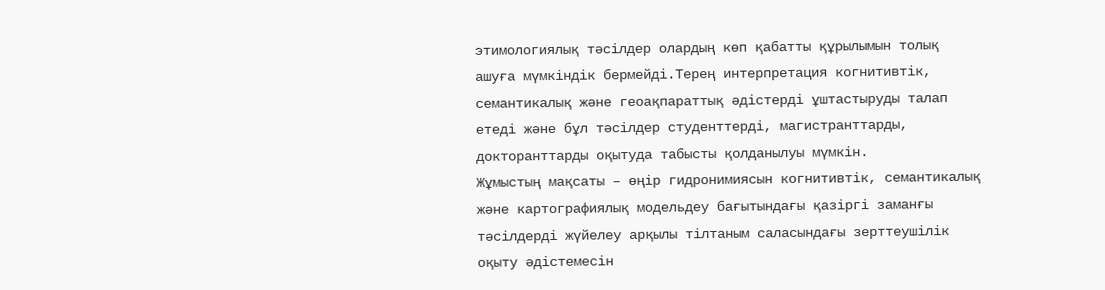этимологиялық тәсілдер олардың көп қабатты құрылымын толық ашуға мүмкіндік бермейді.Терең интерпретация когнитивтік, семантикалық және геоақпараттық әдістерді ұштастыруды талап етеді және бұл тәсілдер студенттерді, магистранттарды, докторанттарды оқытуда табысты қолданылуы мүмкін.
Жұмыстың мақсаты – өңір гидронимиясын когнитивтік, семантикалық және картографиялық модельдеу бағытындағы қазіргі заманғы тәсілдерді жүйелеу арқылы тілтаным саласындағы зерттеушілік оқыту әдістемесін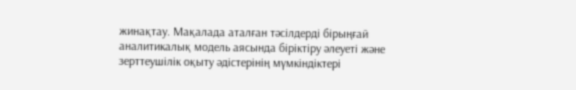жинақтау. Мақалада аталған тәсілдерді бірыңғай аналитикалық модель аясында біріктіру әлеуеті және зерттеушілік оқыту әдістерінің мүмкіндіктері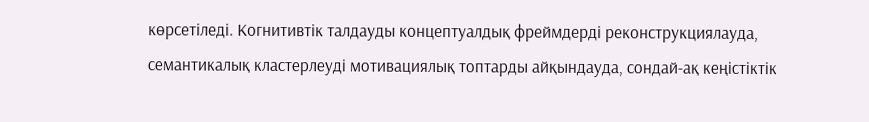көрсетіледі. Когнитивтік талдауды концептуалдық фреймдерді реконструкциялауда, семантикалық кластерлеуді мотивациялық топтарды айқындауда, сондай-ақ кеңістіктік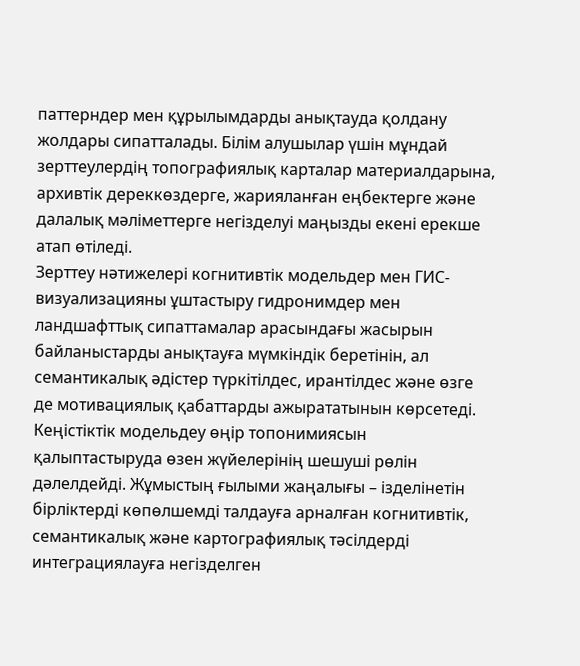паттерндер мен құрылымдарды анықтауда қолдану жолдары сипатталады. Білім алушылар үшін мұндай зерттеулердің топографиялық карталар материалдарына, архивтік дереккөздерге, жарияланған еңбектерге және далалық мәліметтерге негізделуі маңызды екені ерекше атап өтіледі.
Зерттеу нәтижелері когнитивтік модельдер мен ГИС-визуализацияны ұштастыру гидронимдер мен ландшафттық сипаттамалар арасындағы жасырын байланыстарды анықтауға мүмкіндік беретінін, ал семантикалық әдістер түркітілдес, ирантілдес және өзге де мотивациялық қабаттарды ажырататынын көрсетеді. Кеңістіктік модельдеу өңір топонимиясын қалыптастыруда өзен жүйелерінің шешуші рөлін дәлелдейді. Жұмыстың ғылыми жаңалығы – ізделінетін бірліктерді көпөлшемді талдауға арналған когнитивтік, семантикалық және картографиялық тәсілдерді интеграциялауға негізделген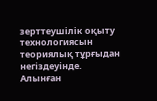зерттеушілік оқыту технологиясын теориялық тұрғыдан негіздеуінде. Алынған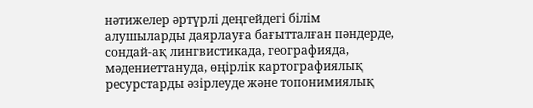нәтижелер әртүрлі деңгейдегі білім алушыларды даярлауға бағытталған пәндерде, сондай-ақ лингвистикада, географияда, мәдениеттануда, өңірлік картографиялық ресурстарды әзірлеуде және топонимиялық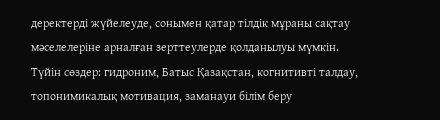деректерді жүйелеуде, сонымен қатар тілдік мұраны сақтау мәселелеріне арналған зерттеулерде қолданылуы мүмкін.
Түйін сөздер: гидроним, Батыс Қазақстан, когнитивті талдау, топонимикалық мотивация, заманауи білім беру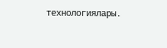технологиялары.